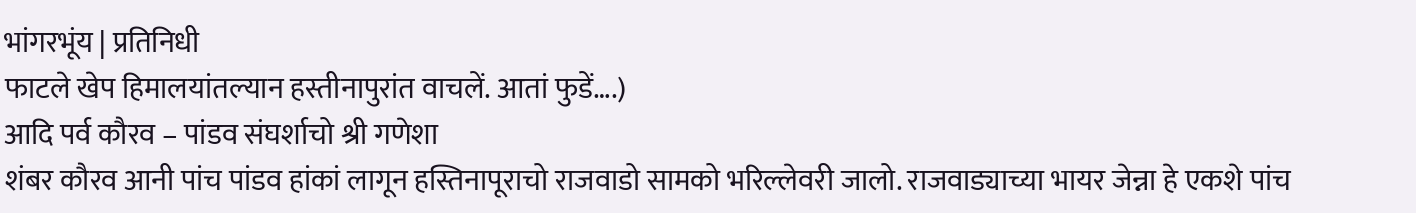भांगरभूंय | प्रतिनिधी
फाटले खेप हिमालयांतल्यान हस्तीनापुरांत वाचलें. आतां फुडें….)
आदि पर्व कौरव – पांडव संघर्शाचो श्री गणेशा
शंबर कौरव आनी पांच पांडव हांकां लागून हस्तिनापूराचो राजवाडो सामको भरिल्लेवरी जालो. राजवाड्याच्या भायर जेन्ना हे एकशे पांच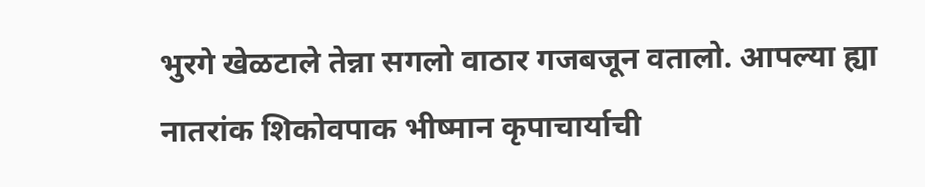भुरगे खेळटाले तेन्ना सगलो वाठार गजबजून वतालो. आपल्या ह्या नातरांक शिकोवपाक भीष्मान कृपाचार्याची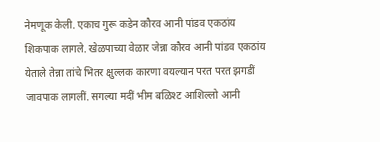नेमणूक केली. एकाच गुरू कडेन कौरव आनी पांडव एकठांय शिकपाक लागले. खेळपाच्या वेळार जेन्ना कौरव आनी पांडव एकठांय येताले तेन्ना तांचे भितर क्षुल्लक कारणा वयल्यान परत परत झगडीं जावपाक लागलीं. सगल्या मदीं भीम बळिश्ट आशिल्लो आनी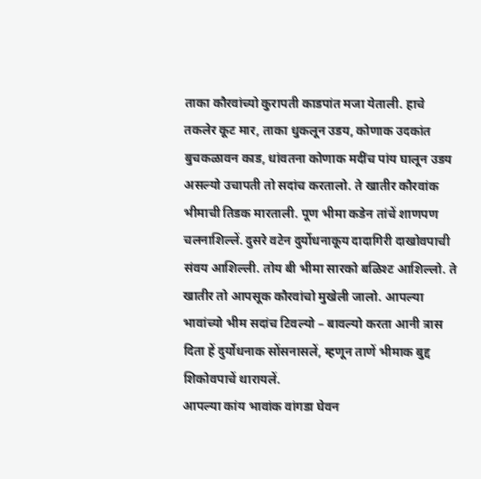ताका कौरवांच्यो कुरापती काडपांत मजा येताली. हाचे तकलेर कूट मार, ताका धुकलून उडय, कोणाक उदकांत बुचकळावन काड, धांवतना कोणाक मदींच पांय घालून उडय असल्यो उचापती तो सदांच करतालो. ते खातीर कौरवांक भीमाची तिडक मारताली. पूण भीमा कडेन तांचें शाणपण चलनाशिल्लें. दुसरे वटेन दुर्योधनाकूय दादागिरी दाखोवपाची संवय आशिल्ली. तोय बी भीमा सारको बळिश्ट आशिल्लो. ते खातीर तो आपसूक कौरवांचो मुखेली जालो. आपल्या भावांच्यो भीम सदांच टिवल्यो – बावल्यो करता आनी त्रास दिता हें दुर्योधनाक सोंसनासलें, म्हणून ताणें भीमाक बुद्द शिकोवपाचें थारायलें.
आपल्या कांय भावांक वांगडा घेवन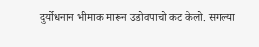दुर्योधनान भीमाक मारून उडोवपाचो कट केलो. सगल्या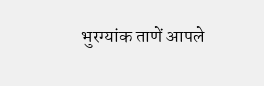भुरग्यांक ताणें आपले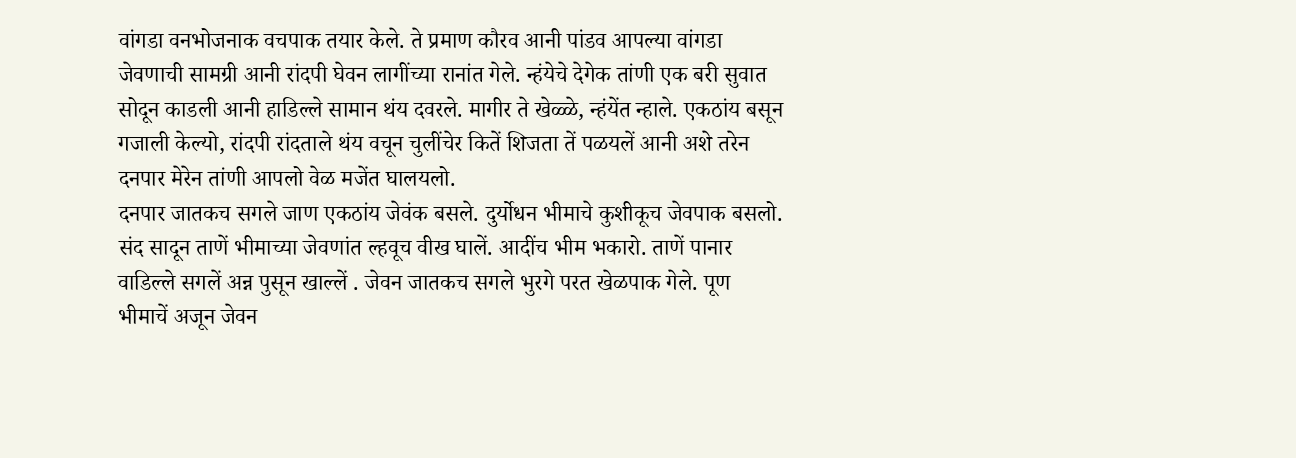वांगडा वनभोजनाक वचपाक तयार केले. ते प्रमाण कौरव आनी पांडव आपल्या वांगडा जेवणाची सामग्री आनी रांदपी घेवन लागींच्या रानांत गेले. न्हंयेचे देगेक तांणी एक बरी सुवात सोदून काडली आनी हाडिल्ले सामान थंय दवरले. मागीर ते खेळ्ळे, न्हंयेंत न्हाले. एकठांय बसून गजाली केल्यो, रांदपी रांदताले थंय वचून चुलींचेर कितें शिजता तें पळयलें आनी अशे तरेन दनपार मेरेन तांणी आपलो वेळ मजेंत घालयलो.
दनपार जातकच सगले जाण एकठांय जेवंक बसले. दुर्योधन भीमाचे कुशीकूच जेवपाक बसलो. संद सादून ताणें भीमाच्या जेवणांत ल्हवूच वीख घालें. आदींच भीम भकारो. ताणें पानार वाडिल्ले सगलें अन्न पुसून खाल्लें . जेवन जातकच सगले भुरगे परत खेळपाक गेले. पूण भीमाचें अजून जेवन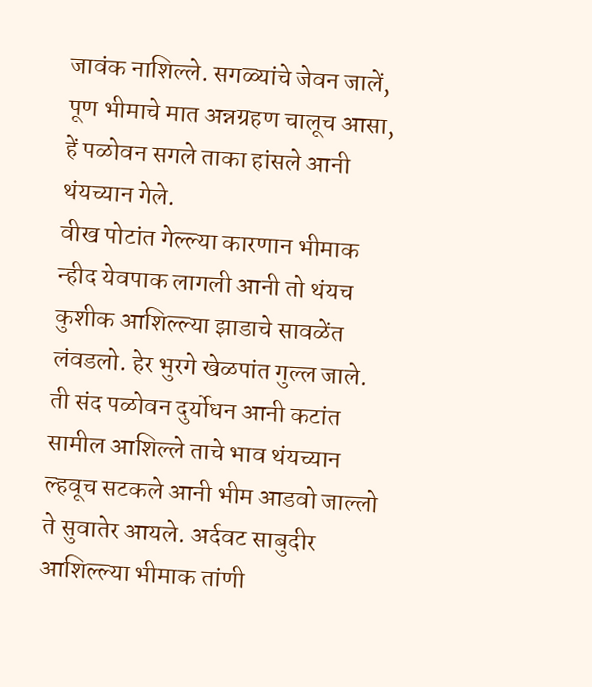जावंक नाशिल्ले. सगळ्यांचे जेवन जालें, पूण भीमाचे मात अन्नग्रहण चालूच आसा, हें पळोवन सगले ताका हांसले आनी थंयच्यान गेले.
वीख पोटांत गेल्ल्या कारणान भीमाक न्हीद येवपाक लागली आनी तो थंयच कुशीक आशिल्ल्या झाडाचे सावळेंत लंवडलो. हेर भुरगे खेळपांत गुल्ल जाले. ती संद पळोवन दुर्योधन आनी कटांत सामील आशिल्ले ताचे भाव थंयच्यान ल्हवूच सटकले आनी भीम आडवो जाल्लो ते सुवातेर आयले. अर्दवट साबुदीर आशिल्ल्या भीमाक तांणी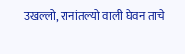उखल्लो, रानांतल्यो वाली घेवन ताचे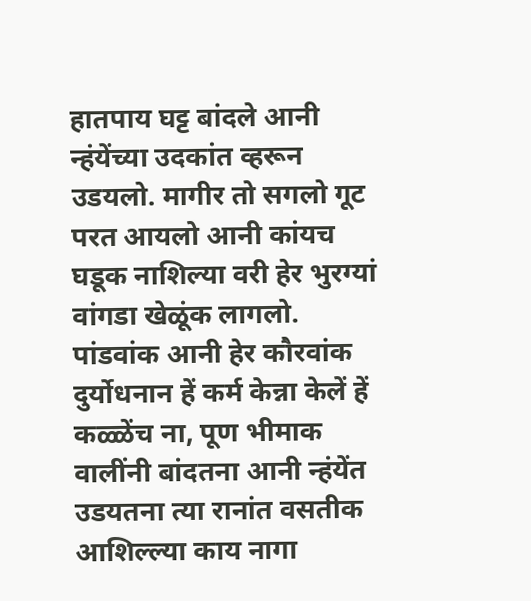हातपाय घट्ट बांदले आनी न्हंयेंच्या उदकांत व्हरून उडयलो. मागीर तो सगलो गूट परत आयलो आनी कांयच घडूक नाशिल्या वरी हेर भुरग्यां वांगडा खेळूंक लागलो. पांडवांक आनी हेर कौरवांक दुर्योधनान हें कर्म केन्ना केलें हें कळ्ळेंच ना, पूण भीमाक वालींनी बांदतना आनी न्हंयेंत उडयतना त्या रानांत वसतीक आशिल्ल्या काय नागा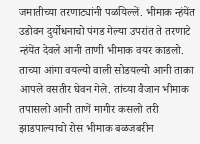जमातीच्या तरणाट्यांनी पळयिल्लें. भीमाक न्हंयेंत उडोवन दुर्योधनाचो पंगड गेल्या उपरांत ते तरणाटे न्हंयेंत देवले आनी ताणी भीमाक वयर काडलो. ताच्या आंगा वयल्यो वाली सोडयल्यो आनी ताका आपले वसतीर घेवन गेले. तांच्या वैजान भीमाक तपासलो आनी ताणें मागीर कसलो तरी झाडपाल्याचो रोस भीमाक बळजबरीन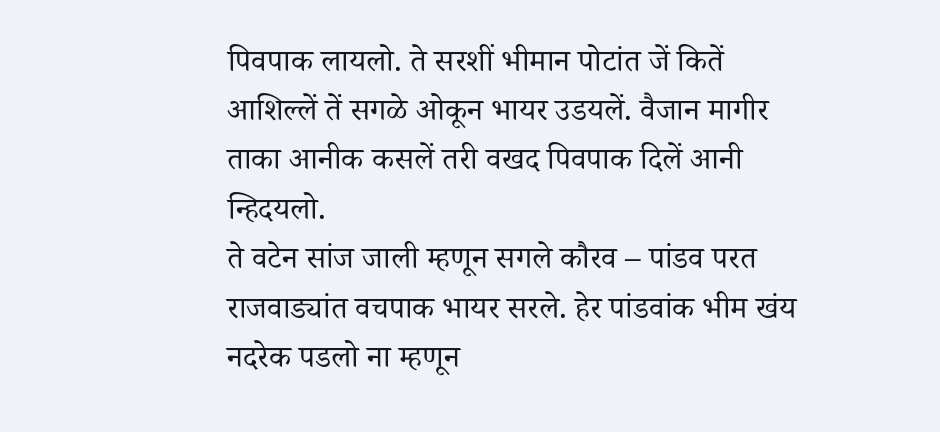पिवपाक लायलो. ते सरशीं भीमान पोटांत जें कितें आशिल्लें तें सगळे ओकून भायर उडयलें. वैजान मागीर ताका आनीक कसलें तरी वखद पिवपाक दिलें आनी न्हिदयलो.
ते वटेन सांज जाली म्हणून सगले कौरव – पांडव परत राजवाड्यांत वचपाक भायर सरले. हेर पांडवांक भीम खंय नदरेक पडलो ना म्हणून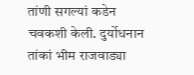तांणी सगल्यां कडेन चवकशी केली. दुर्योधनान तांकां भीम राजवाड्या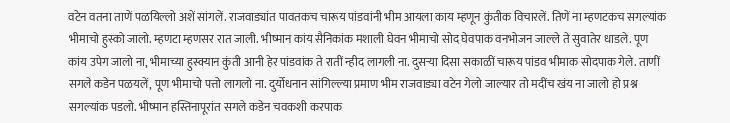वटेन वतना ताणें पळयिल्लो अशें सांगलें. राजवाड्यांत पावतकच चारूय पांडवांनी भीम आयला काय म्हणून कुंतीक विचारलें. तिणें ना म्हणटकच सगल्यांक भीमाचो हुस्को जालो. म्हणटा म्हणसर रात जाली. भीष्मान कांय सैनिकांक मशाली घेवन भीमाचो सोद घेवपाक वनभोजन जाल्ले ते सुवातेर धाडले. पूण कांय उपेग जालो ना, भीमाच्या हुस्क्यान कुंती आनी हेर पांडवांक ते रातीं न्हीद लागली ना. दुसऱ्या दिसा सकाळीं चारूय पांडव भीमाक सोदपाक गेले. ताणीं सगले कडेन पळयलें, पूण भीमाचो पत्तो लागलो ना. दुर्योधनान सांगिल्ल्या प्रमाण भीम राजवाड्या वटेन गेलो जाल्यार तो मदींच खंय ना जालो हो प्रश्न सगल्यांक पडलो. भीष्मान हस्तिनापूरांत सगले कडेन चवकशी करपाक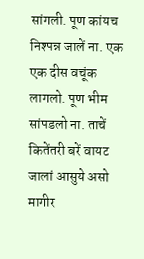सांगली. पूण कांयच निश्पन्न जालें ना. एक एक दीस वचूंक लागलो. पूण भीम सांपडलो ना. ताचें कितेंतरी बरें वायट जालां आसुये असो मागीर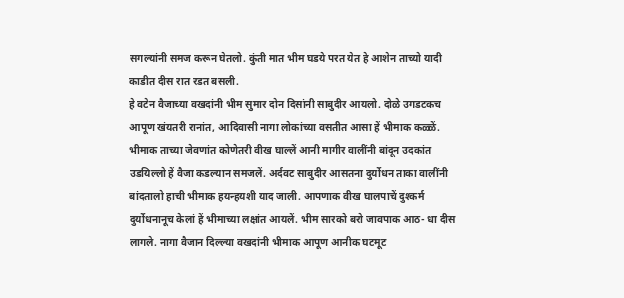सगल्यांनी समज करून घेतलो. कुंती मात भीम घडये परत येत हे आशेन ताच्यो यादी काडीत दीस रात रडत बसली.
हे वटेन वैजाच्या वखदांनी भीम सुमार दोन दिसांनी साबुदीर आयलो. दोळे उगडटकच आपूण खंयतरी रानांत, आदिवासी नागा लोकांच्या वसतीत आसा हें भीमाक कळ्ळें. भीमाक ताच्या जेवणांत कोणेतरी वीख घाल्लें आनी मागीर वालींनी बांदून उदकांत उडयिल्लो हें वैजा कडल्यान समजलें. अर्दवट साबुदीर आसतना दुर्योधन ताका वालींनी बांदतालो हाची भीमाक हयन्हयशी याद जाली. आपणाक वीख घालपाचें दुश्कर्म दुर्योधनानूच केलां हें भीमाच्या लक्षांत आयलें. भीम सारको बरो जावपाक आठ- धा दीस लागले. नागा वैजान दिल्ल्या वखदांनी भीमाक आपूण आनीक घटमूट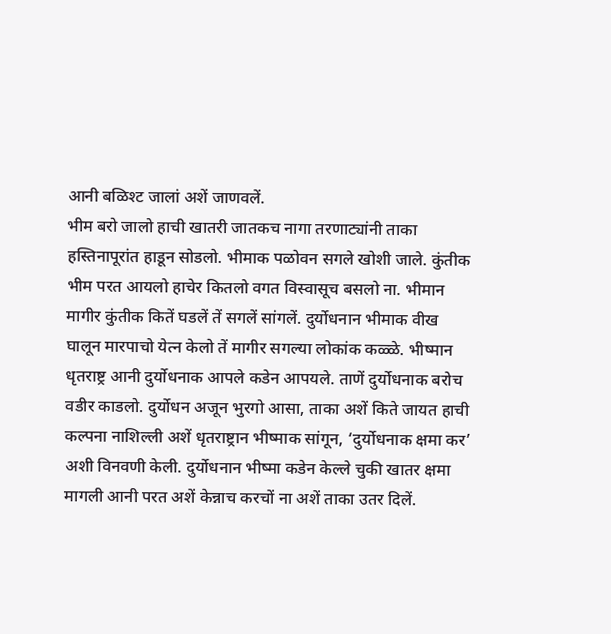आनी बळिश्ट जालां अशें जाणवलें.
भीम बरो जालो हाची खातरी जातकच नागा तरणाट्यांनी ताका हस्तिनापूरांत हाडून सोडलो. भीमाक पळोवन सगले खोशी जाले. कुंतीक भीम परत आयलो हाचेर कितलो वगत विस्वासूच बसलो ना. भीमान मागीर कुंतीक कितें घडलें तें सगलें सांगलें. दुर्योधनान भीमाक वीख घालून मारपाचो येत्न केलो तें मागीर सगल्या लोकांक कळ्ळे. भीष्मान धृतराष्ट्र आनी दुर्योधनाक आपले कडेन आपयले. ताणें दुर्योधनाक बरोच वडीर काडलो. दुर्योधन अजून भुरगो आसा, ताका अशें किते जायत हाची कल्पना नाशिल्ली अशें धृतराष्ट्रान भीष्माक सांगून, ‘दुर्योधनाक क्षमा कर’ अशी विनवणी केली. दुर्योधनान भीष्मा कडेन केल्ले चुकी खातर क्षमा मागली आनी परत अशें केन्नाच करचों ना अशें ताका उतर दिलें.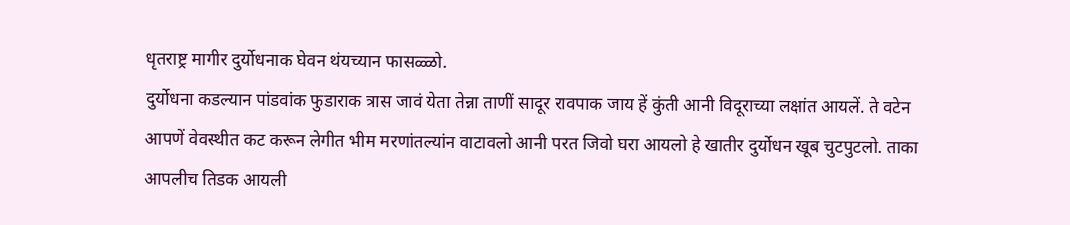धृतराष्ट्र मागीर दुर्योधनाक घेवन थंयच्यान फासळ्ळो.
दुर्योधना कडल्यान पांडवांक फुडाराक त्रास जावं येता तेन्ना ताणीं सादूर रावपाक जाय हें कुंती आनी विदूराच्या लक्षांत आयलें. ते वटेन आपणें वेवस्थीत कट करून लेगीत भीम मरणांतल्यांन वाटावलो आनी परत जिवो घरा आयलो हे खातीर दुर्योधन खूब चुटपुटलो. ताका आपलीच तिडक आयली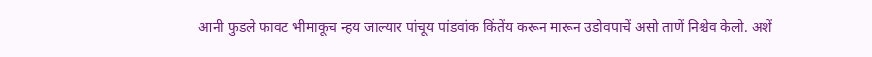आनी फुडले फावट भीमाकूच न्हय जाल्यार पांचूय पांडवांक किंतेंय करून मारून उडोवपाचें असो ताणें निश्चेव केलो. अशें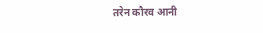तरेन कौरव आनी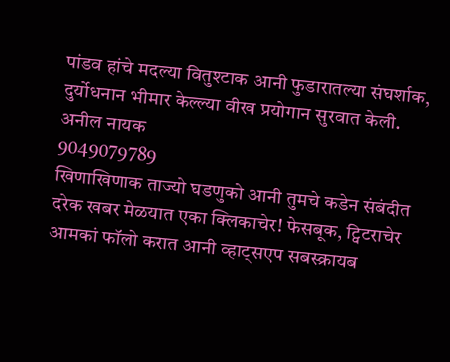पांडव हांचे मदल्या वितुश्टाक आनी फुडारातल्या संघर्शाक, दुर्योधनान भीमार केल्ल्या वीख प्रयोगान सुरवात केली.
अनील नायक
9049079789
खिणाखिणाक ताज्यो घडणुको आनी तुमचे कडेन संबंदीत दरेक खबर मेळयात एका क्लिकाचेर! फेसबूक, ट्विटराचेर आमकां फॉलो करात आनी व्हाट्सएप सबस्क्रायब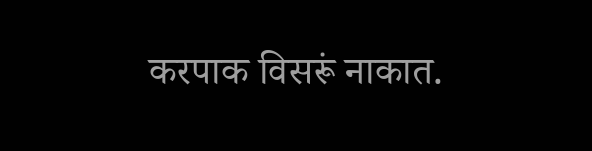करपाक विसरूं नाकात.